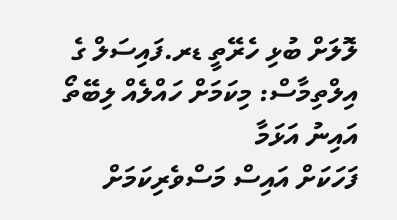ލޮލަށް ބުޅި ހެރޭތީ ޑރ.ފައިސަލް ގެ އިލްތިމާސް: މިކަމަށް ހައްލެއް ލިބޭތޯ އައިނު އަޅަމާ
ފަހަކަށް އައިސް މަސްވެރިކަމަށް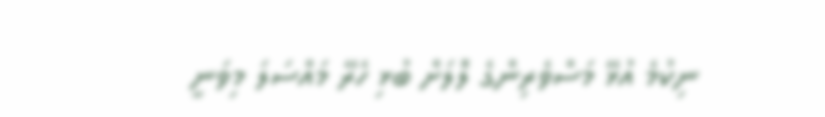ނިކުމެ އުޅޭ މަސްވެރިންގެ ލޮލަށް ބުޅި ހެރޭ މައްސަލަ މިވަނީ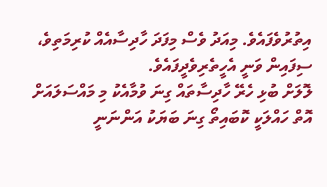އިތުރުވެފައެވެ. މިއަދު ވެސް މިފަދަ ހާދިސާއެއް ކުރިމަތިވެ، ސިފައިން ވަނީ އެހީތެރިވެދީފައެވެ.
ލޮލަށް ބުޅި ހެރޭ ހާދިސާތައް ގިނަ ވުމާއެކު މި މައްސަލައަށް އޮތް ހައްލަކީ ކޮބައިތޯ ގިނަ ބަޔަކު އަންނަނީ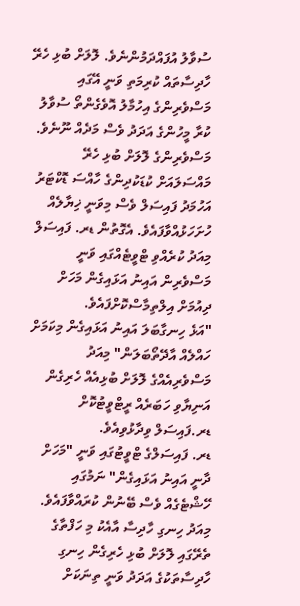ސުވާލު އުފައްދަމުންނެވެ. ލޮލަށް ބުޅި ހެރޭ ހާދިސާތައް ކުރިމަތި ވަނީ އޭގައި މަސްވެރިންގެ އިހުމާލު އޮވެގެންތޯ ސުވާލު ކުރާ މީހުންގެ އަދަދު ވެސް މަދެއް ނޫނެވެ.
މަސްވެރިންގެ ލޮލަށް ބުޅި ހެރޭ މައްސަލައަށް ކުޑަކުދިންގެ ހާއްސަ ޑޮކްޓަރު އަހުމަދު ފައިސަލް ވެސް މިވަނީ ޚިޔާލެއް ހުށަހަޅުއްވާފައެވެ. އެގޮތުން ޑރ. ފައިސަލް މިއަދު ކުރެއްވި ޓްވީޓެއްގައި ވަނީ މަސްވެރިން އައިނު އަޅައިގެން މަހަށް ދިއުމަށް އިލްތިމާސްކޮށްފައެވެ.
"އަޅެ ހިނގާބަލަ އައިނު އަޅައިގެން މިކަމަށް ހައްލެއް އާދޭތޯބަލަން" މިއަދު މަސްވެރިއެއްގެ ލޮލަށް ބުޅިއެއް ހެރިގެން އަނިޔާވި ހަބަރެއް ރީޓްވީޓުކޮށް ޑރ.ފައިސަލް ވިދާޅުވިއެވެ.
ޑރ. ފައިސަލްގެ ޓްވީޓުގައި ވަނީ "މަހަށް ދާނީ އައިނު އަޅައިގެން" ނަމުގައި ހޭޝްޓެގެއް ވެސް ބޭނުން ކުރައްވާފައެވެ.
މިއަދު ހިނގި ހާދިސާ އާއެކު މި ހަފްތާގެ ތެރޭގައި ލޮލަށް ބުޅި ހެރިގެން ހިނގި ހާދިސާތަކުގެ އަދަދު ވަނީ ތިނަކަށް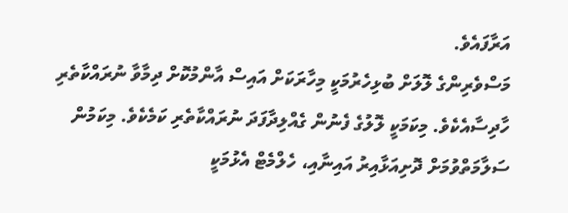އަރާފައެވެ.
މަސްވެރިންގެ ލޮލަށް ބުޅިހެރުމަކީ މިހާރަކަށް އައިސް އާންމުކޮށް ދިމާވާ ނުރައްކާތެރި ހާދިސާއެކެވެ. މިކަމަކީ ލޮލުގެ ފެނުން ގެއްލިދާފަދަ ނުރައްކާތެރި ކަމެކެވެ. މިކަމުން ސަލާމަތްވުމަށް ދޮށިއަޅާއިރު އައިނާއި، ހެލްމެޓް އެޅުމަކީ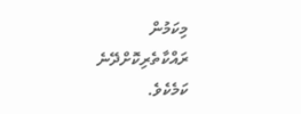މިކަމުން ރައްކާތެރިކޮށްދޭނެ ކަމެކެވެ.